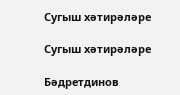Сугыш хәтирәләре

Сугыш хәтирәләре

Бәдретдинов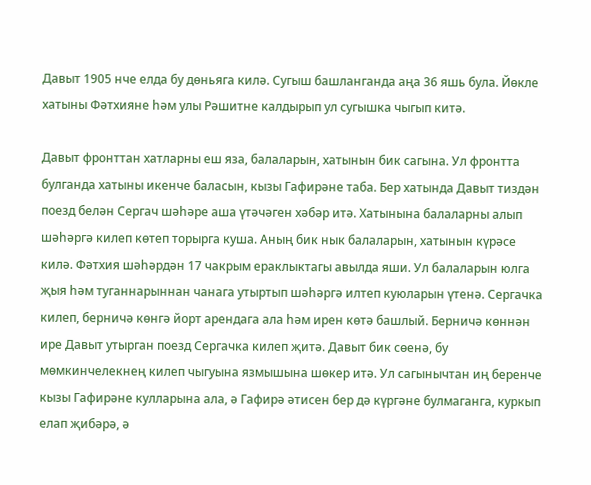Давыт 1905 нче елда бу дөньяга килә. Сугыш башланганда аңа 36 яшь була. Йөкле хатыны Фәтхияне һәм улы Рәшитне калдырып ул сугышка чыгып китә.

Давыт фронттан хатларны еш яза, балаларын, хатынын бик сагына. Ул фронтта булганда хатыны икенче баласын, кызы Гафирәне таба. Бер хатында Давыт тиздән поезд белән Сергач шәһәре аша үтәчәген хәбәр итә. Хатынына балаларны алып шәһәргә килеп көтеп торырга куша. Аның бик нык балаларын, хатынын күрәсе килә. Фәтхия шәһәрдән 17 чакрым ераклыктагы авылда яши. Ул балаларын юлга җыя һәм туганнарыннан чанага утыртып шәһәргә илтеп куюларын үтенә. Сергачка килеп, берничә көнгә йорт арендага ала һәм ирен көтә башлый. Берничә көннән ире Давыт утырган поезд Сергачка килеп җитә. Давыт бик сөенә, бу мөмкинчелекнең килеп чыгуына язмышына шөкер итә. Ул сагынычтан иң беренче кызы Гафирәне кулларына ала, ә Гафирә әтисен бер дә күргәне булмаганга, куркып елап җибәрә, ә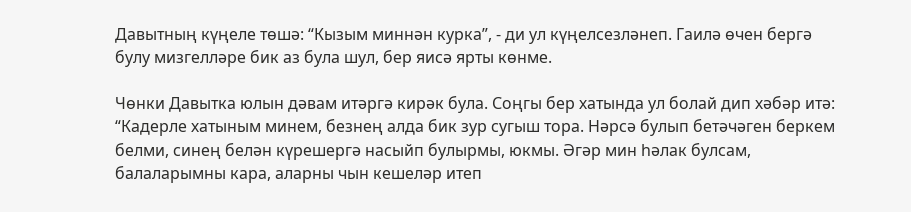Давытның күңеле төшә: “Кызым миннән курка”, - ди ул күңелсезләнеп. Гаилә өчен бергә булу мизгелләре бик аз була шул, бер яисә ярты көнме.

Чөнки Давытка юлын дәвам итәргә кирәк була. Соңгы бер хатында ул болай дип хәбәр итә: “Кадерле хатыным минем, безнең алда бик зур сугыш тора. Нәрсә булып бетәчәген беркем белми, синең белән күрешергә насыйп булырмы, юкмы. Әгәр мин һәлак булсам, балаларымны кара, аларны чын кешеләр итеп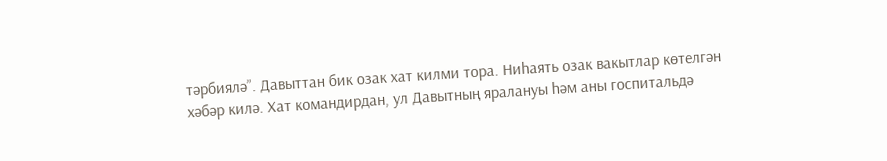тәрбиялә”. Давыттан бик озак хат килми тора. Ниһаять озак вакытлар көтелгән хәбәр килә. Хат командирдан, ул Давытның яралануы һәм аны госпитальдә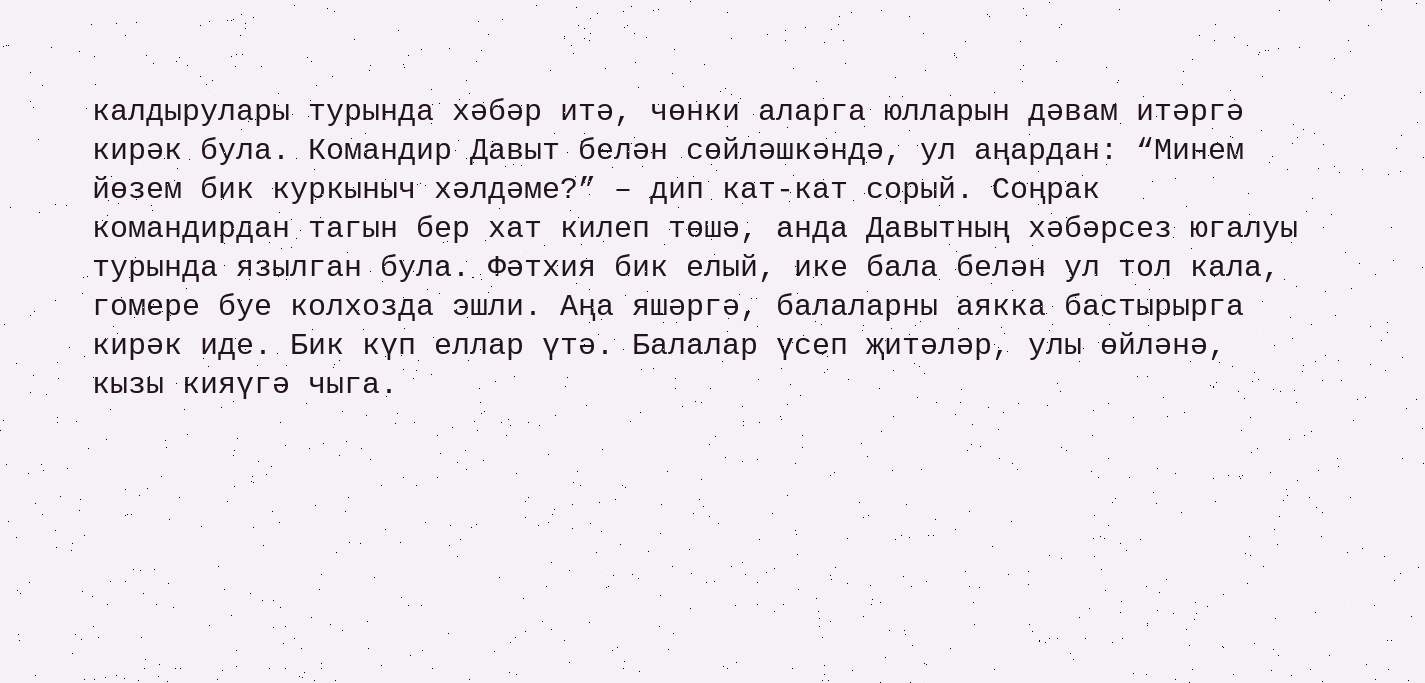калдырулары турында хәбәр итә, чөнки аларга юлларын дәвам итәргә кирәк була. Командир Давыт белән сөйләшкәндә, ул аңардан: “Минем йөзем бик куркыныч хәлдәме?” – дип кат-кат сорый. Соңрак командирдан тагын бер хат килеп төшә, анда Давытның хәбәрсез югалуы турында язылган була. Фәтхия бик елый, ике бала белән ул тол кала, гомере буе колхозда эшли. Аңа яшәргә, балаларны аякка бастырырга кирәк иде. Бик күп еллар үтә. Балалар үсеп җитәләр, улы өйләнә, кызы кияүгә чыга.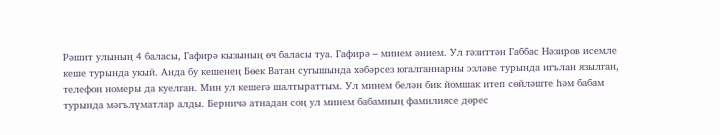Рәшит улының 4 баласы, Гафирә кызының өч баласы туа. Гафирә – минем әнием. Ул гәзиттән Габбас Нәзиров исемле кеше турында укый. Анда бу кешенең Бөек Ватан сугышында хәбәрсез югалганнарны эзләве турында игълан язылган, телефон номеры да куелган. Мин ул кешегә шалтыраттым. Ул минем белән бик йомшак итеп сөйләште һәм бабам турында мәгълүматлар алды. Берничә атнадан соң ул минем бабамның фамилиясе дөрес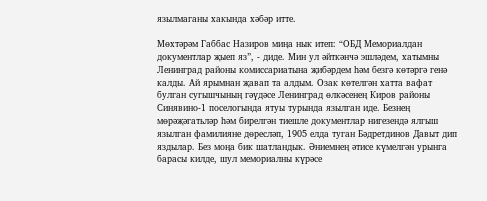язылмаганы хакында хәбәр итте.

Мөхтәрәм Габбас Назиров миңа нык итеп: “ОБД Мемориалдан документлар җыеп яз”, - диде. Мин ул әйткәнчә эшләдем, хатымны Ленинград районы комиссариатына җибәрдем һәм безгә көтәргә генә калды. Ай ярымнан җавап та алдым. Озак көтелгән хатта вафат булган сугышчының гәүдәсе Ленинград өлкәсенең Киров районы Синявино-1 поселогында ятуы турында язылган иде. Безнең мөрәҗәгатьләр һәм бирелгән тиешле документлар нигезендә ялгыш язылган фамилияне дөресләп, 1905 елда туган Бәдретдинов Давыт дип яздылар. Без моңа бик шатландык. Әниемнең әтисе күмелгән урынга барасы килде, шул мемориалны күрәсе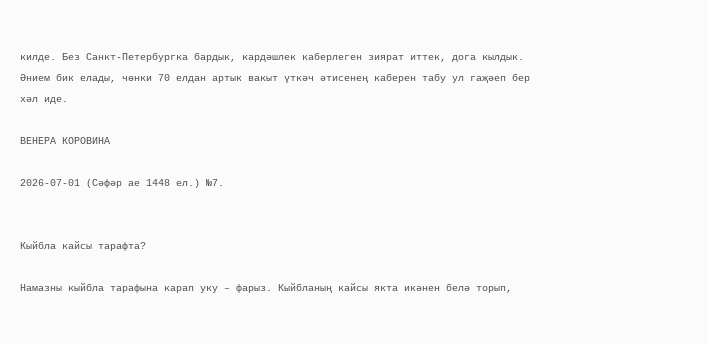килде. Без Санкт-Петербургка бардык, кардәшлек каберлеген зиярат иттек, дога кылдык. Әнием бик елады, чөнки 70 елдан артык вакыт үткәч әтисенең каберен табу ул гаҗәеп бер хәл иде.

ВЕНЕРА КОРОВИНА

2026-07-01 (Сәфәр ае 1448 ел.) №7.


Кыйбла кайсы тарафта?

Намазны кыйбла тарафына карап уку – фарыз. Кыйбланың кайсы якта икәнен белә торып,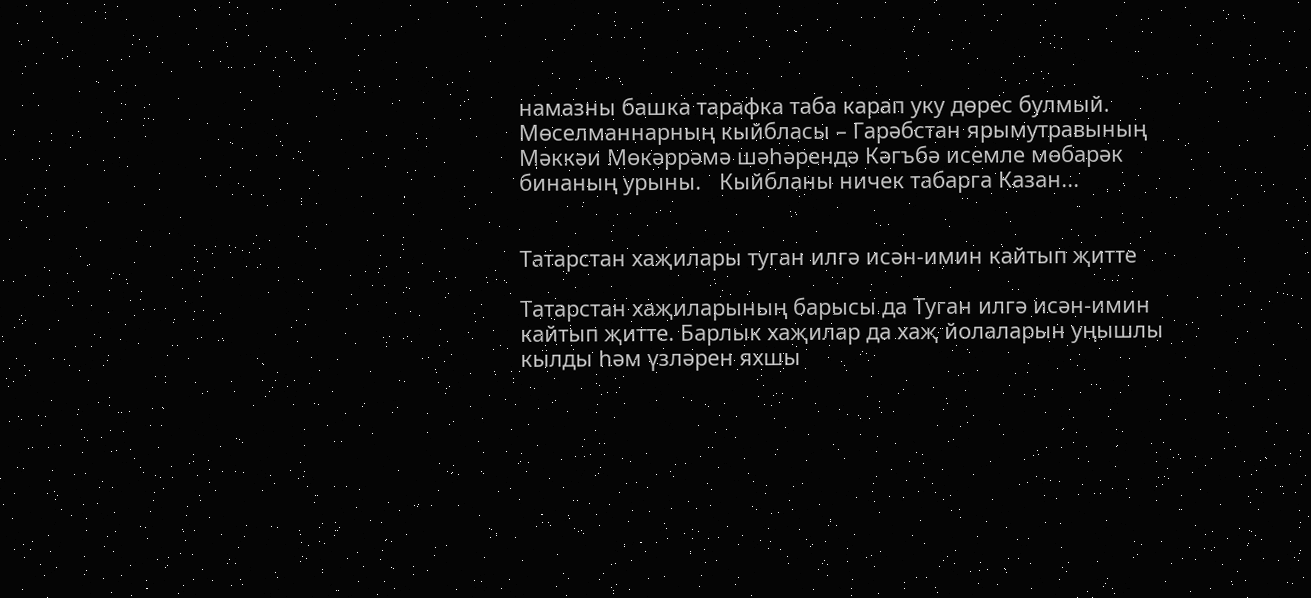намазны башка тарафка таба карап уку дөрес булмый. Мөселманнарның кыйбласы – Гарәбстан ярымутравының Мәккәи Мөкәррәмә шәһәрендә Кәгъбә исемле мөбарәк бинаның урыны.   Кыйбланы ничек табарга Казан...


Татарстан хаҗилары туган илгә исән-имин кайтып җитте

Татарстан хаҗиларының барысы да Туган илгә исән-имин кайтып җитте. Барлык хаҗилар да хаҗ йолаларын уңышлы кылды һәм үзләрен яхшы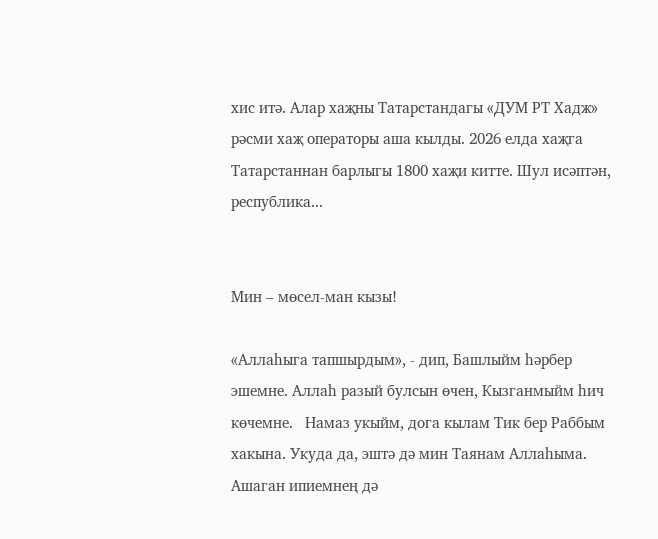хис итә. Алар хаҗны Татарстандагы «ДУМ РТ Хадж» рәсми хаҗ операторы аша кылды. 2026 елда хаҗга Татарстаннан барлыгы 1800 хаҗи китте. Шул исәптән, республика...


Мин – мөсел-ман кызы!

«Аллаһыга тапшырдым», - дип, Башлыйм һәрбер эшемне. Аллаһ разый булсын өчен, Кызганмыйм һич көчемне.   Намаз укыйм, дога кылам Тик бер Раббым хакына. Укуда да, эштә дә мин Таянам Аллаһыма.   Ашаган ипиемнең дә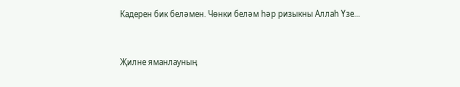Кадерен бик беләмен. Чөнки беләм һәр ризыкны Аллаһ Үзе...


Җилне яманлауның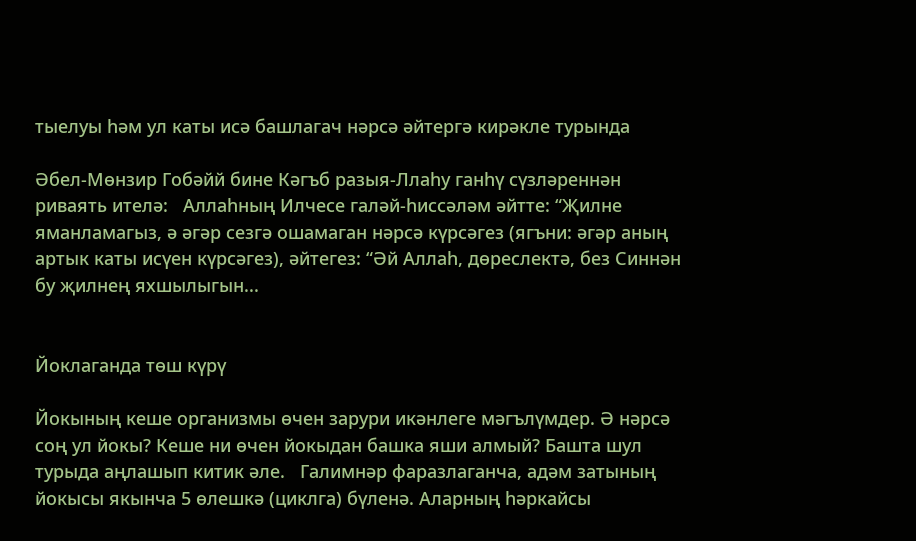тыелуы һәм ул каты исә башлагач нәрсә әйтергә кирәкле турында

Әбел-Мөнзир Гобәйй бине Кәгъб разыя-Ллаһу ганһү сүзләреннән риваять ителә:   Аллаһның Илчесе галәй-һиссәләм әйтте: “Җилне яманламагыз, ә әгәр сезгә ошамаган нәрсә күрсәгез (ягъни: әгәр аның артык каты исүен күрсәгез), әйтегез: “Әй Аллаһ, дөреслектә, без Синнән бу җилнең яхшылыгын...


Йоклаганда төш күрү

Йокының кеше организмы өчен зарури икәнлеге мәгълүмдер. Ә нәрсә соң ул йокы? Кеше ни өчен йокыдан башка яши алмый? Башта шул турыда аңлашып китик әле.   Галимнәр фаразлаганча, адәм затының йокысы якынча 5 өлешкә (циклга) бүленә. Аларның һәркайсы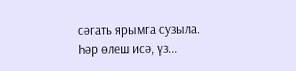сәгать ярымга сузыла. Һәр өлеш исә, үз...